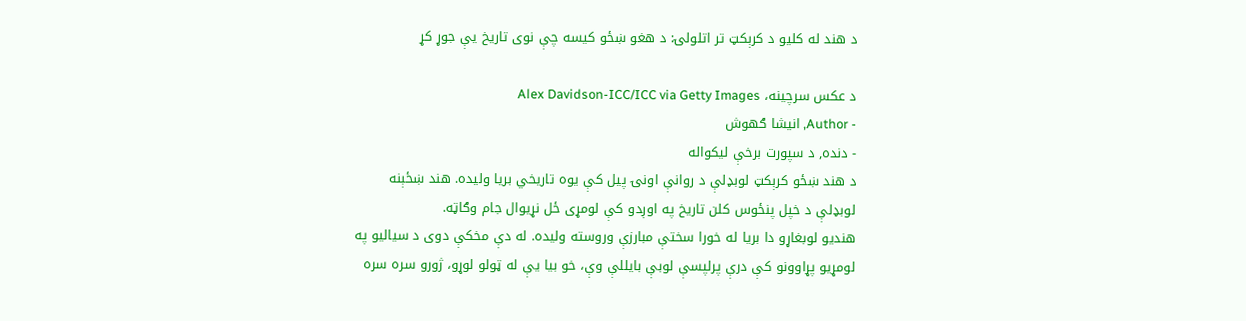د هند له کلیو د کرېکټ تر اتلولۍ: د هغو ښځو کیسه چې نوی تاریخ یې جوړ کړ

د عکس سرچینه، Alex Davidson-ICC/ICC via Getty Images
- Author, انیشا ګهوش
- دنده, د سپورت برخې لیکواله
د هند ښځو کرېکټ لوبډلې د روانې اونۍ پیل کې یوه تاریخي بریا ولیده. هند ښځېنه لوبډلې د خپل پنځوس کلن تاریخ په اوږدو کې لومړی ځل نړیوال جام وګاټه.
هندیو لوبغاړو دا بریا له خورا سختې مبارزې وروسته ولیده. له دې مخکې دوی د سیالیو په لومړیو پړاوونو کې درې پرلپسې لوبې بایللې وې، خو بیا یې له ټولو لوړو، ژورو سره سره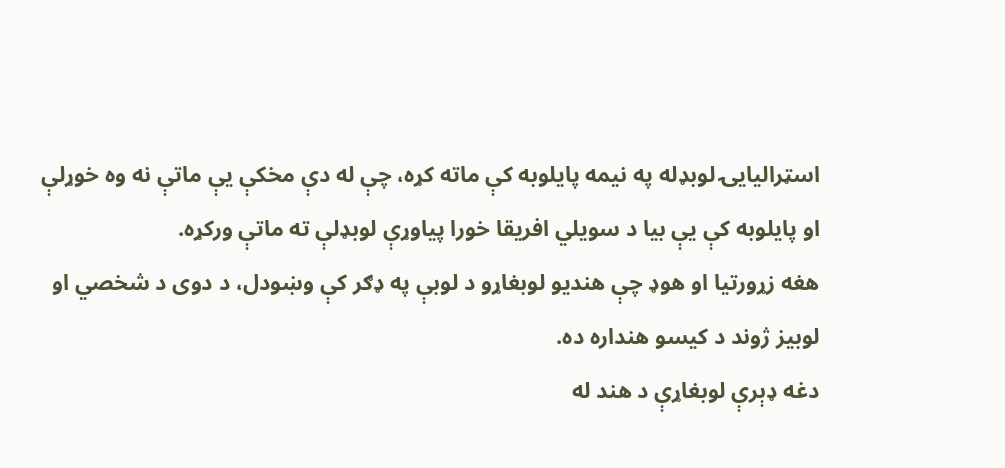اسټرالیایۍ لوبډله په نیمه پایلوبه کې ماته کړه، چې له دې مخکې یې ماتې نه وه خوړلې او پایلوبه کې یې بیا د سویلي افریقا خورا پیاوړې لوبډلې ته ماتې ورکړه.
هغه زړورتیا او هوډ چې هندیو لوبغاړو د لوبې په ډګر کې وښودل، د دوی د شخصي او لوبیز ژوند د کیسو هنداره ده.
دغه ډېرې لوبغاړې د هند له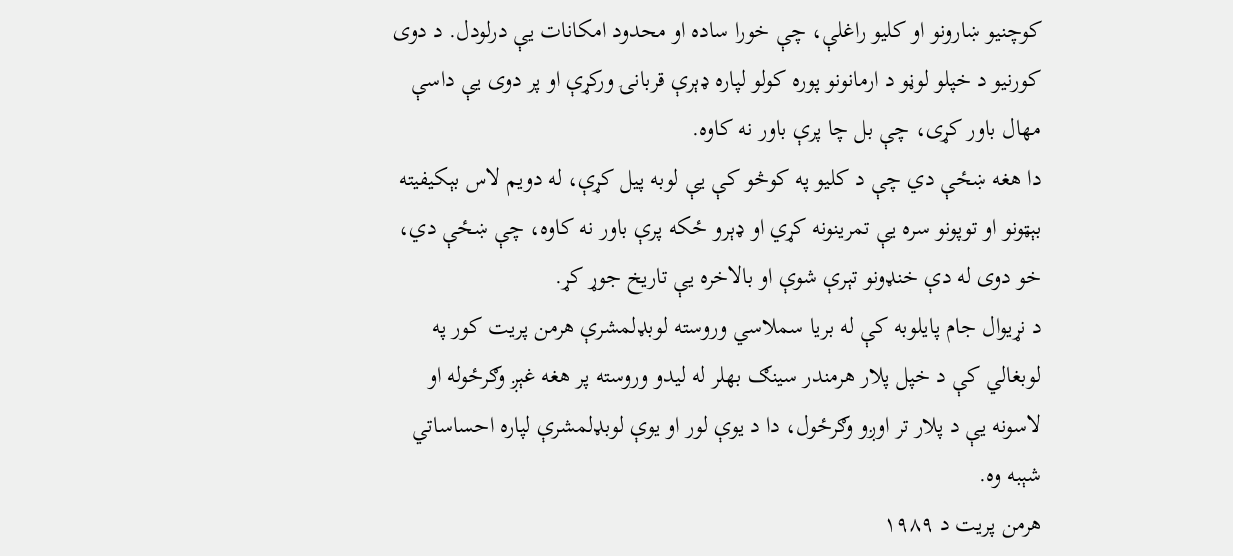کوچنیو ښارونو او کلیو راغلې، چې خورا ساده او محدود امکانات یې درلودل. د دوی کورنیو د خپلو لوڼو د ارمانونو پوره کولو لپاره ډېرې قربانۍ ورکړې او پر دوی یې داسې مهال باور کړی، چې بل چا پرې باور نه کاوه.
دا هغه ښځې دي چې د کلیو په کوڅو کې یې لوبه پیل کړې، له دویم لاس بېکیفیته بېټونو او توپونو سره یې تمرینونه کړي او ډېرو ځکه پرې باور نه کاوه، چې ښځې دي، خو دوی له دې خنډونو تېرې شوې او بالاخره یې تاریخ جوړ کړ.
د نړیوال جام پایلوبه کې له بریا سملاسي وروسته لوبډلمشرې هرمن پریت کور په لوبغالي کې د خپل پلار هرمندر سینګ بهلر له لیدو وروسته پر هغه غېږ وګرځوله او لاسونه یې د پلار تر اوږو وګرځول، دا د یوې لور او یوې لوبډلمشرې لپاره احساساتي شېبه وه.
هرمن پریت د ۱۹۸۹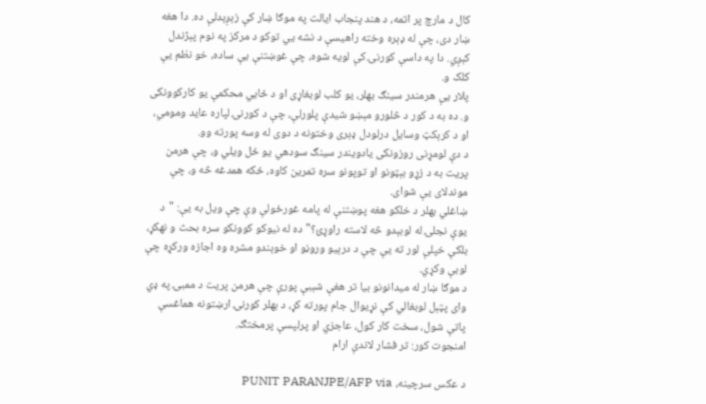کال د مارچ پر اتمه، د هند پنجاب ایالت په موګا ښار کې زېږېدلې ده. دا هغه ښار دی، چې له ډېره وخته راهیسې د نشه يي توکو د مرکز په نوم پېژندل کېږي. دا په داسې کورنۍ کې لویه شوه، چې غوښتنې یې ساده، خو نظم یې کلک و.
پلار یې هرمندر سینګ بهلر، یو کلب لوبغاړی او د ځايي محکمې یو کارکوونکی و. ده به د کور د څلورو مېښو شیدې پلورلې، چې د کورنۍ لپاره عاید ومومي، او د کرېکټ وسایل درلودل ډېری وختونه د دوی له وسه پورته وو.
د دې لومړنی روزونکی یادویندر سینګ سودهي یو ځل ویلي و، چې هرمن پریت به د زړو بېټونو او توپونو سره تمرین کاوه، ځکه همدغه څه و، چې موندلای یې شوای.
ښاغلي بهلر د خلکو هغه پوښتنې له پامه غورځولې وې چې ویل به یې: "د یوې نجلۍ له لوبېدو څه لاسته راوړئ؟" ده له نیوکو کوونکو سره بحث و نهکړ، بلکې خپلې لور ته یې چې د درېیو وروڼو او خوېندو مشره وه اجازه ورکړه چې لوبې وکړي.
د موګا ښار له میدانونو بیا تر هغې شېبې پورې چې هرمن پریت د ممبۍ په ډي وای پټېل لوبغالي کې نړیوال جام پورته کړ، د بهلر کورنۍ ارښتونه هماغسې پاتې شول، سخت کار کول، عاجزي او پرلپسې پرمختګ.
امنجوت کور: تر فشار لاندې ارام

د عکس سرچینه، PUNIT PARANJPE/AFP via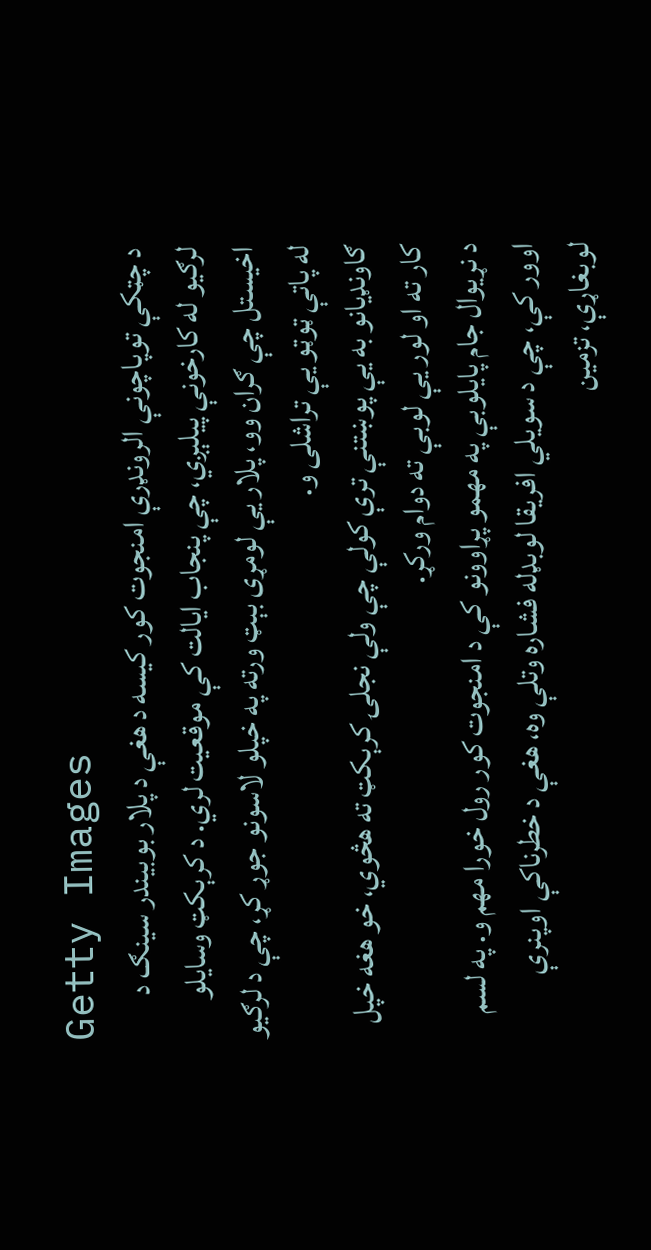Getty Images
د چټکې توپاچونې الرونډرې امنجوت کور کیسه د هغې د پلار بوبیندر سینګ د لرګیو له کارخونې پیلېږي، چې پنجاب ایالت کې موقعیت لري. د کرېکټ وسایلو اخیستل چې ګران وو، پلار یې لومړی بېټ ورته په خپلو لاسونو جوړ کړ، چې د لرګیو له پاتې ټوټو یې تراشلی و.
ګاونډیانو به یې پوښتنې ترې کولې چې ولې نجلۍ کرېکټ ته هڅوي، خو هغه خپل کار ته او لور یې لوبې ته دوام ورکړ.
د نړیوال جام پایلوبې په مهمو پړاوونو کې د امنجوت کور رول خورا مهم و. په لسم اوور کې، چې د سویلي افریقا لوبډله فشاره وتلې وه، هغې د خطرناکې اوپنرې لوبغاړې، تزمین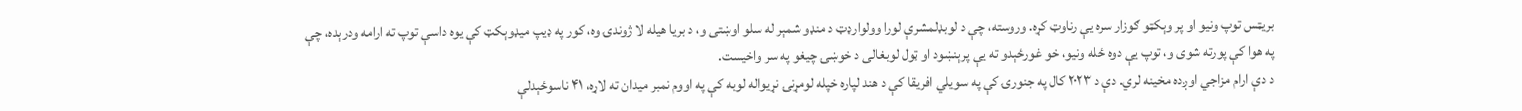بریټس توپ ونیو او پر وېکټو ګوزار سره یې رناوټ کړه. وروسته، چې د لوبډلمشرې لورا وولوارډټ د منډو شمېر له سلو اوښتی و، د بریا هیله لا ژوندۍ وه، کور په ډیپ میډوېکټ کې یوه داسې توپ ته ارامه ودرېده، چې په هوا کې پورته شوی و، توپ یې دوه ځله ونیو، خو غورځېدو ته یې پرېنښود او ټول لوبغالی د خوښۍ چیغو په سر واخیست.
د دې ارام مزاجي اوږده مخینه لري. دې د ۲۰۲۳ کال په جنورۍ کې په سویلي افریقا کې د هند لپاره خپله لومړنۍ نړيواله لوبه کې په اووم نمبر میدان ته لاړه، ۴۱ ناسوځېدلې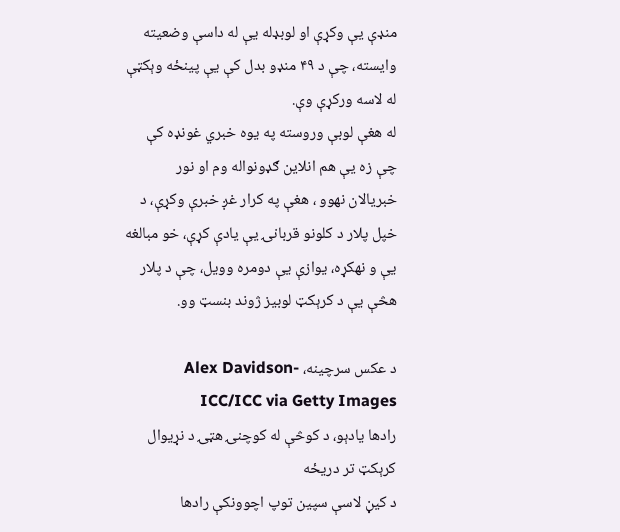منډې یې وکړې او لوبډله یې له داسې وضعیته وایسته، چې د ۴۹ منډو بدل کې یې پینځه وېکټې له لاسه ورکړې وې.
له هغې لوبې وروسته په یوه خبري غونډه کې چې زه یې هم انلاین ګډونواله وم او نور خبریالان نهوو ، هغې په کرار غږ خبرې وکړې، د خپل پلار د کلونو قربانۍ یې یادې کړې، خو مبالغه یې و نهکړه، یوازې یې دومره وویل، چې د پلار هڅې یې د کرېکټ لوبیز ژوند بنسټ وو.

د عکس سرچینه، Alex Davidson-ICC/ICC via Getty Images
رادها یادېو، د کوڅې له کوچنۍ هټۍ د نړیوال کرېکټ تر دریځه
د کیڼ لاسې سپین توپ اچوونکې رادها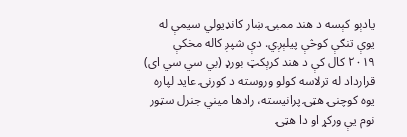یادېو کېسه د هند ممبۍ ښار کانډیولي سیمې له یوې تنګې کوڅې پیلېږي. دې شپږ کاله مخکې ۲۰۱۹ کال کې د هند کرېکټ بورډ (بي سي سي ای) قرارداد له ترلاسه کولو وروسته د کورنۍ عاید لپاره یوه کوچنۍ هټۍ پرانیسته، رادها میني جنرل سټور نوم یې ورکړ او دا هټۍ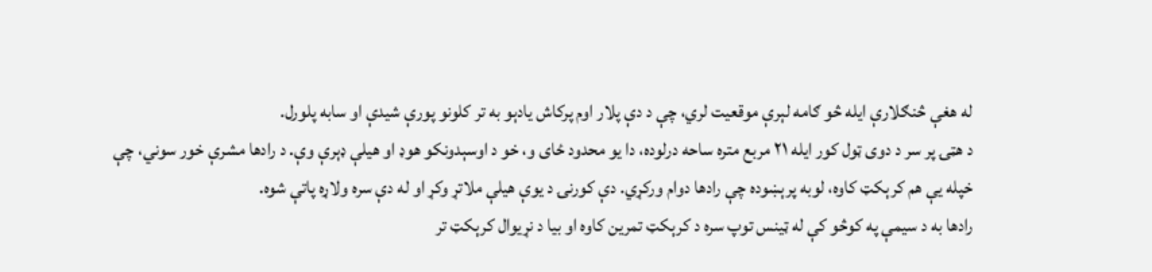له هغې څنګلارې ایله څو ګامه لېرې موقعیت لري، چې د دې پلار اوم پرکاش یادېو به تر کلونو پورې شیدې او سابه پلورل.
د هټۍ پر سر د دوی ټول کور ایله ۲۱ مربع متره ساحه درلوده، دا یو محدود ځای و، خو د اوسېدونکو هوډ او هیلې ډېرې وې. د رادها مشرې خور سوني، چې خپله یې هم کرېکټ کاوه، لوبه پرېښوده چې رادها دوام ورکړي. دې کورنۍ د یوې هیلې ملاتړ وکړ او له دې سره ولاړه پاتې شوه.
رادها به د سیمې په کوڅو کې له ټینس توپ سره د کرېکټ تمرین کاوه او بیا د نړیوال کرېکټ تر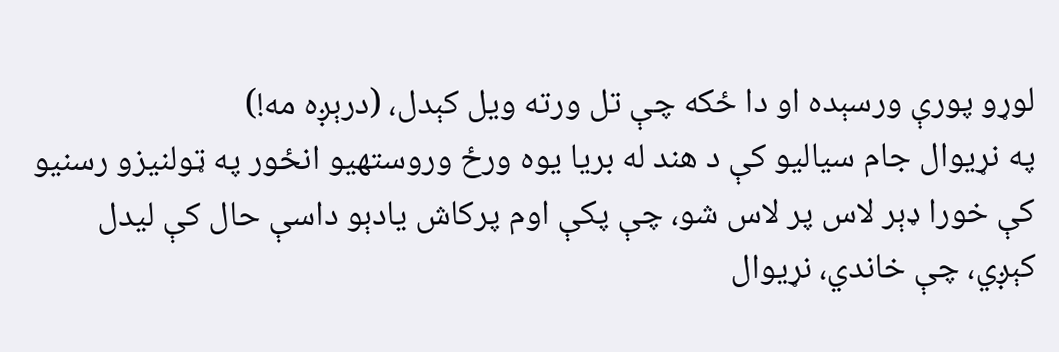لوړو پورې ورسېده او دا ځکه چې تل ورته ویل کېدل، (درېږه مه!)
په نړیوال جام سیالیو کې د هند له بریا یوه ورځ وروستهیو انځور په ټولنیزو رسنیو کې خورا ډېر لاس پر لاس شو، چې پکې اوم پرکاش یادېو داسې حال کې لیدل کېږي، چې خاندي، نړیوال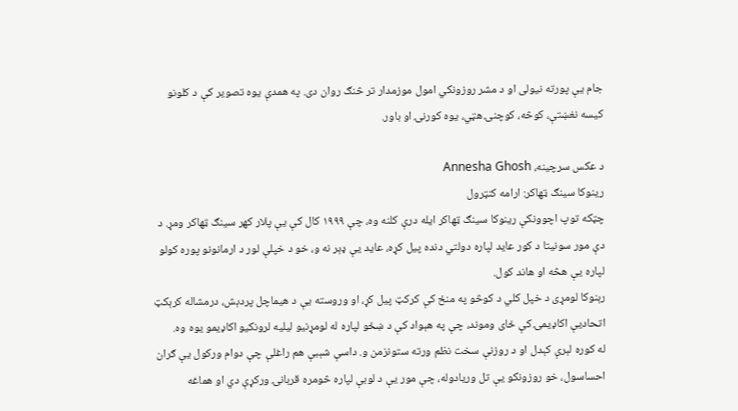جام یې پورته نیولی او د مشر روزونکي امول موزمدار تر څنګ روان دی. په همدې یوه تصویر کې د کلونو کیسه نغښتې، کوڅه، کوچنۍ هټي، یوه کورنۍ او باور.

د عکس سرچینه، Annesha Ghosh
رینوکا سینګ ټهاکر: ارامه کنټرول
چټکه توپ اچوونکې رینوکا سینګ ټهاکر ایله درې کلنه وه، چې ۱۹۹۹ کال کې یې پلار کهر سینګ ټهاکر ومړ. د دې مور سونیتا د کور عاید لپاره دولتي دنده پیل کړه، عاید یې ډېر نه و، خو د خپلې لور د ارمانونو پوره کولو لپاره یې هڅه او هاند کول.
رېنوکا لومړی د خپل کلي د کوڅو په منځ کې کرکټ پیل کړ، او وروسته یې د هیماچل پردېش، درمشاله کرېکټ اتحادیې اکاډیمۍ کې ځای وموند، چې په هېواد کې د ښځو لپاره له لومړنیو لیلیه لرونکیو اکاډیمو یوه وه.
له کوره لېرې کېدل او د روزنې سخت نظم ورته ستونزمن و. داسې شېبې هم راغلې چې دوام ورکول یې ګران احساسول، خو روزونکو یې تل وریادوله، چې مور یې د لوبې لپاره څومره قربانۍ ورکړې دي او هماغه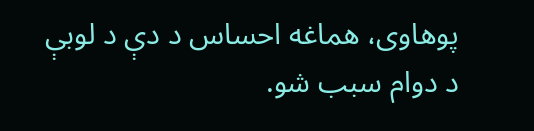پوهاوی، هماغه احساس د دې د لوبې د دوام سبب شو.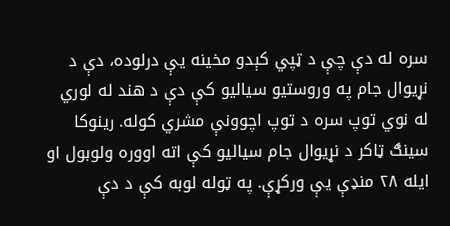سره له دې چې د ټپي کېدو مخینه یې درلوده، دې د نړیوال جام په وروستیو سیالیو کې دې د هند له لوري له نوي توپ سره د توپ اچوونې مشري کوله. رینوکا سینګ ټاکر د نړیوال جام سیالیو کې اته اووره ولوبول او ایله ۲۸ منډې یې ورکړې. په ټوله لوبه کې د دې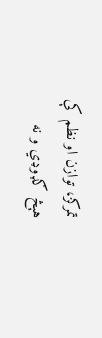تمرکز، توازن او نظم کې هېڅ ګډوډي و نه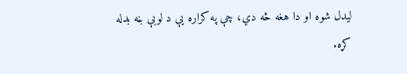لیدل شوه او دا هغه څه دي، چې په کراره یې د لوبې بڼه بدله کړه.